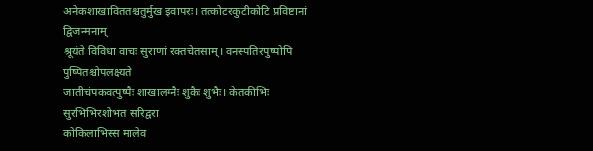अनेकशाखाविततश्चतुर्मुख इवापरः। तत्कोटरकुटीकोटि प्रविष्टानां द्विजन्मनाम्
श्रूयंते विविधा वाचः सुराणां रक्तचेतसाम्। वनस्पतिरपुष्पोपि पुष्पितश्चोपलक्ष्यते
जातीचंपकवत्पुष्पैः शाखालग्नैः शुकैः शुभैः। केतकीभिः सुरभिभिरशोभत सरिद्वरा
कोकिलाभिस्स मालेव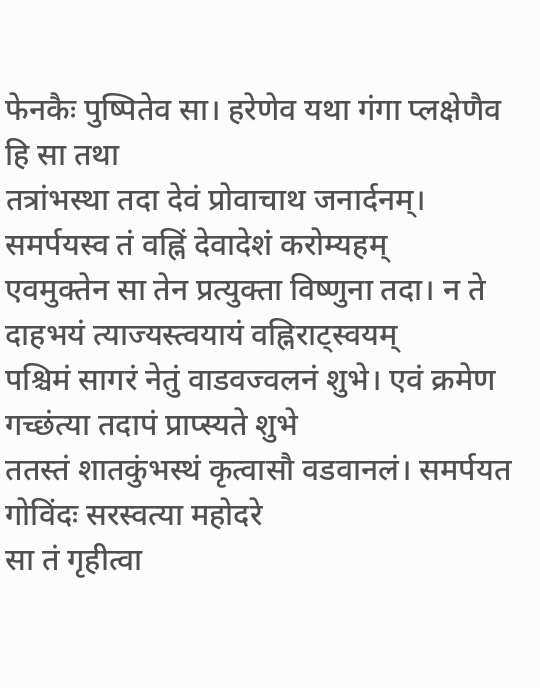फेनकैः पुष्पितेव सा। हरेणेव यथा गंगा प्लक्षेणैव हि सा तथा
तत्रांभस्था तदा देवं प्रोवाचाथ जनार्दनम्। समर्पयस्व तं वह्निं देवादेशं करोम्यहम्
एवमुक्तेन सा तेन प्रत्युक्ता विष्णुना तदा। न ते दाहभयं त्याज्यस्त्वयायं वह्निराट्स्वयम्
पश्चिमं सागरं नेतुं वाडवज्वलनं शुभे। एवं क्रमेण गच्छंत्या तदापं प्राप्स्यते शुभे
ततस्तं शातकुंभस्थं कृत्वासौ वडवानलं। समर्पयत गोविंदः सरस्वत्या महोदरे
सा तं गृहीत्वा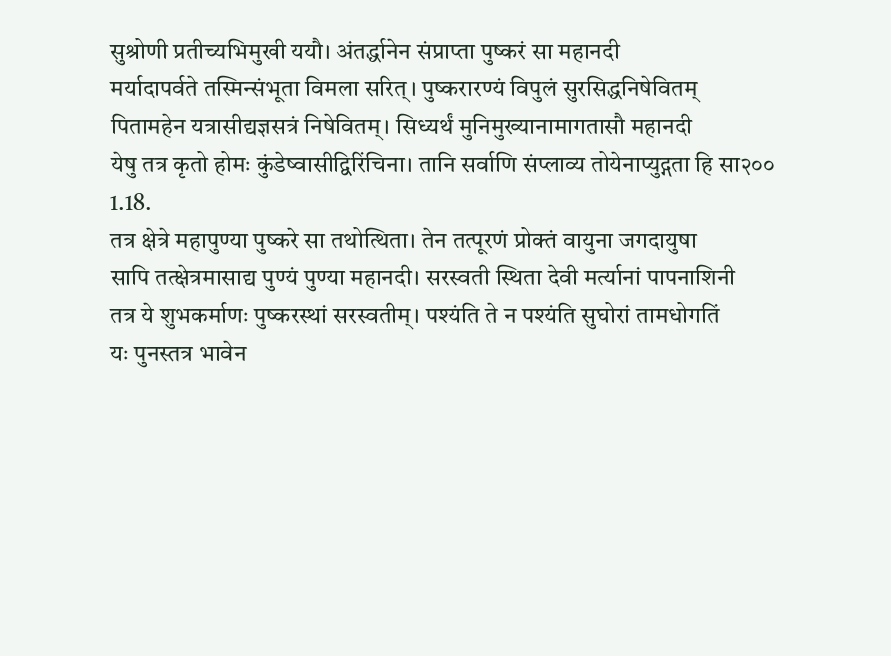सुश्रोणी प्रतीच्यभिमुखी ययौ। अंतर्द्धानेन संप्राप्ता पुष्करं सा महानदी
मर्यादापर्वते तस्मिन्संभूता विमला सरित्। पुष्करारण्यं विपुलं सुरसिद्धनिषेवितम्
पितामहेन यत्रासीद्यज्ञसत्रं निषेवितम्। सिध्यर्थं मुनिमुख्यानामागतासौ महानदी
येषु तत्र कृतो होमः कुंडेष्वासीद्विरिंचिना। तानि सर्वाणि संप्लाव्य तोयेनाप्युद्गता हि सा२०० 1.18.
तत्र क्षेत्रे महापुण्या पुष्करे सा तथोत्थिता। तेन तत्पूरणं प्रोक्तं वायुना जगदायुषा
सापि तत्क्षेत्रमासाद्य पुण्यं पुण्या महानदी। सरस्वती स्थिता देवी मर्त्यानां पापनाशिनी
तत्र ये शुभकर्माणः पुष्करस्थां सरस्वतीम्। पश्यंति ते न पश्यंति सुघोरां तामधोगतिं
यः पुनस्तत्र भावेन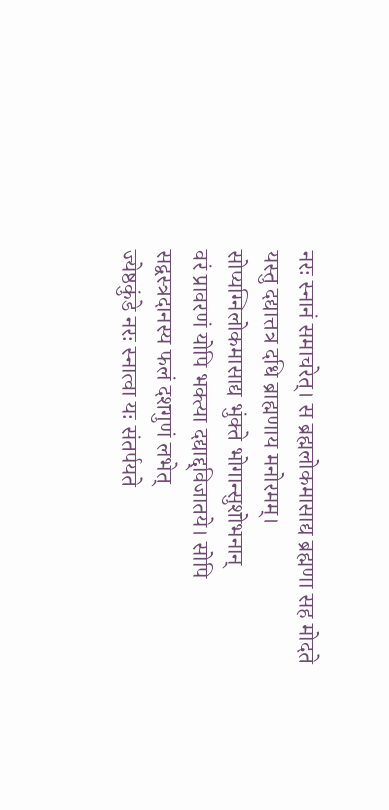नरः स्नानं समाचरेत्। स ब्रह्मलोकमासाद्य ब्रह्मणा सह मोदते
यस्तु दद्यात्तत्र दधि ब्राह्मणाय मनोरमम्। सोप्यग्निलोकमासाद्य भुंक्ते भोगान्सुशोभनान्
वरं प्रावरणं योपि भक्त्या दद्याद्द्विजातये। सोपि सद्वस्त्रदानस्य फलं दशगुणं लभेत्
ज्येष्ठकुंडे नरः स्नात्वा यः संतर्पयते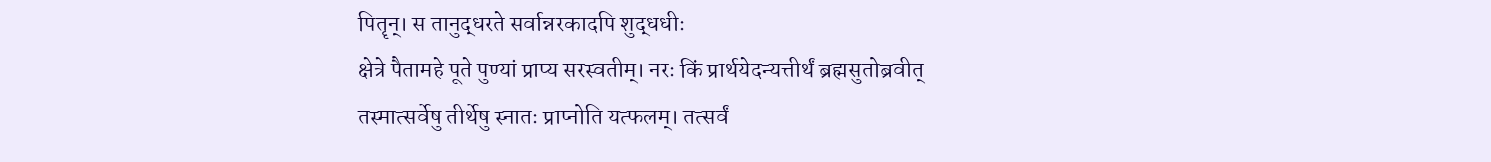पितॄन्। स तानुद्धरते सर्वान्नरकादपि शुद्धधीः
क्षेत्रे पैतामहे पूते पुण्यां प्राप्य सरस्वतीम्। नरः किं प्रार्थयेदन्यत्तीर्थं ब्रह्मसुतोब्रवीत्
तस्मात्सर्वेषु तीर्थेषु स्नातः प्राप्नोति यत्फलम्। तत्सर्वं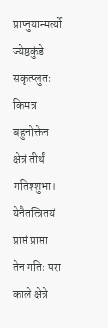प्राप्नुयान्मर्त्यो ज्येष्ठकुंडे सकृत्प्लुतः
किमत्र बहुनोक्तेन क्षेत्रं तीर्थं गतिश्शुभा। येनैतत्त्रितयं प्राप्तं प्राप्ता तेन गतिः परा
काले क्षेत्रे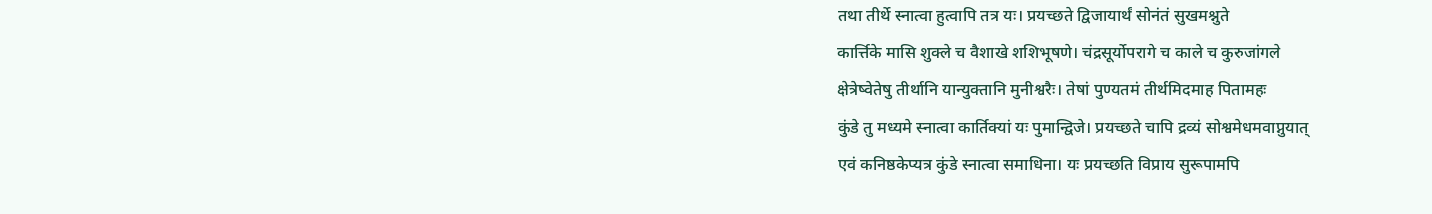तथा तीर्थे स्नात्वा हुत्वापि तत्र यः। प्रयच्छते द्विजायार्थं सोनंतं सुखमश्नुते
कार्त्तिके मासि शुक्ले च वैशाखे शशिभूषणे। चंद्रसूर्योपरागे च काले च कुरुजांगले
क्षेत्रेष्वेतेषु तीर्थानि यान्युक्तानि मुनीश्वरैः। तेषां पुण्यतमं तीर्थमिदमाह पितामहः
कुंडे तु मध्यमे स्नात्वा कार्तिक्यां यः पुमान्द्विजे। प्रयच्छते चापि द्रव्यं सोश्वमेधमवाप्नुयात्
एवं कनिष्ठकेप्यत्र कुंडे स्नात्वा समाधिना। यः प्रयच्छति विप्राय सुरूपामपि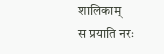शालिकाम्
स प्रयाति नरः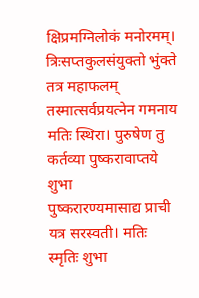क्षिप्रमग्निलोकं मनोरमम्। त्रिःसप्तकुलसंयुक्तो भुंक्ते तत्र महाफलम्
तस्मात्सर्वप्रयत्नेन गमनाय मतिः स्थिरा। पुरुषेण तु कर्तव्या पुष्करावाप्तये शुभा
पुष्करारण्यमासाद्य प्राची यत्र सरस्वती। मतिः स्मृतिः शुभा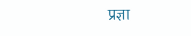प्रज्ञा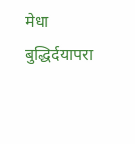मेधा बुद्धिर्दयापरा